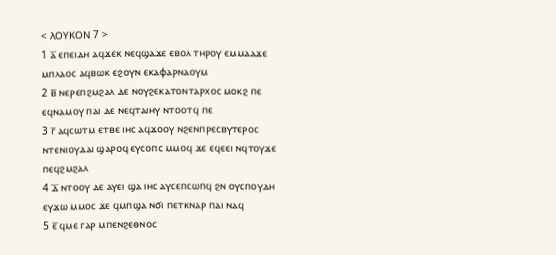< ⲖⲞⲨⲔⲞⲚ 7 >
1 ⲁ̅ ⲉⲡⲉⲓⲇⲏ ⲁϥϫⲉⲕ ⲛⲉϥϣⲁϫⲉ ⲉⲃⲟⲗ ⲧⲏⲣⲟⲩ ⲉⲙⲙⲁⲁϫⲉ ⲙⲡⲗⲁⲟⲥ ⲁϥⲃⲱⲕ ⲉϩⲟⲩⲛ ⲉⲕⲁⲫⲁⲣⲛⲁⲟⲩⲙ
2 ⲃ̅ ⲛⲉⲣⲉⲡϩⲙϩⲁⲗ ⲇⲉ ⲛⲟⲩϩⲉⲕⲁⲧⲟⲛⲧⲁⲣⲭⲟⲥ ⲙⲟⲕϩ ⲡⲉ ⲉϥⲛⲁⲙⲟⲩ ⲡⲁⲓ ⲇⲉ ⲛⲉϥⲧⲁⲓⲏⲩ ⲛⲧⲟⲟⲧϥ ⲡⲉ
3 ⲅ̅ ⲁϥⲥⲱⲧⲙ ⲉⲧⲃⲉ ⲓⲏⲥ ⲁϥϫⲟⲟⲩ ⲛϩⲉⲛⲡⲣⲉⲥⲃⲩⲧⲉⲣⲟⲥ ⲛⲧⲉⲛⲓⲟⲩⲇⲁⲓ ϣⲁⲣⲟϥ ⲉⲩⲥⲟⲡⲥ ⲙⲙⲟϥ ϫⲉ ⲉϥⲉⲉⲓ ⲛϥⲧⲟⲩϫⲉ ⲡⲉϥϩⲙϩⲁⲗ
4 ⲇ̅ ⲛⲧⲟⲟⲩ ⲇⲉ ⲁⲩⲉⲓ ϣⲁ ⲓⲏⲥ ⲁⲩⲥⲉⲡⲥⲱⲡϥ ϩⲛ ⲟⲩⲥⲡⲟⲩⲇⲏ ⲉⲩϫⲱ ⲙⲙⲟⲥ ϫⲉ ϥⲙⲡϣⲁ ⲛϭⲓ ⲡⲉⲧⲕⲛⲁⲣ ⲡⲁⲓ ⲛⲁϥ
5 ⲉ̅ ϥⲙⲉ ⲅⲁⲣ ⲙⲡⲉⲛϩⲉⲑⲛⲟⲥ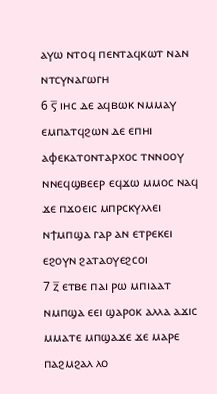ⲁⲩⲱ ⲛⲧⲟϥ ⲡⲉⲛⲧⲁϥⲕⲱⲧ ⲛⲁⲛ ⲛⲧⲥⲩⲛⲁⲅⲱⲅⲏ
6 ⲋ̅ ⲓⲏⲥ ⲇⲉ ⲁϥⲃⲱⲕ ⲛⲙⲙⲁⲩ ⲉⲙⲡⲁⲧϥϩⲱⲛ ⲇⲉ ⲉⲡⲏⲓ ⲁⲫⲉⲕⲁⲧⲟⲛⲧⲁⲣⲭⲟⲥ ⲧⲛⲛⲟⲟⲩ ⲛⲛⲉϥϣⲃⲉⲉⲣ ⲉϥϫⲱ ⲙⲙⲟⲥ ⲛⲁϥ ϫⲉ ⲡϫⲟⲉⲓⲥ ⲙⲡⲣⲥⲕⲩⲗⲗⲉⲓ ⲛϯⲙⲡϣⲁ ⲅⲁⲣ ⲁⲛ ⲉⲧⲣⲉⲕⲉⲓ ⲉϩⲟⲩⲛ ϩⲁⲧⲁⲟⲩⲉϩⲥⲟⲓ
7 ⲍ̅ ⲉⲧⲃⲉ ⲡⲁⲓ ⲣⲱ ⲙⲡⲓⲁⲁⲧ ⲛⲙⲡϣⲁ ⲉⲉⲓ ϣⲁⲣⲟⲕ ⲁⲗⲗⲁ ⲁϫⲓⲥ ⲙⲙⲁⲧⲉ ⲙⲡϣⲁϫⲉ ϫⲉ ⲙⲁⲣⲉ ⲡⲁϩⲙϩⲁⲗ ⲗⲟ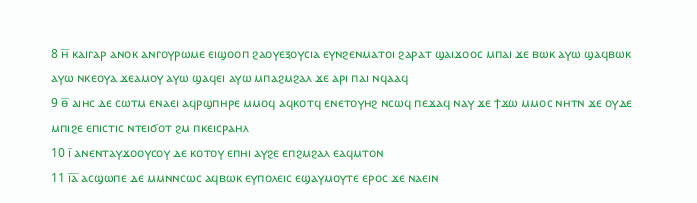8 ⲏ̅ ⲕⲁⲓⲅⲁⲣ ⲁⲛⲟⲕ ⲁⲛⲅⲟⲩⲣⲱⲙⲉ ⲉⲓϣⲟⲟⲡ ϩⲁⲟⲩⲉⲝⲟⲩⲥⲓⲁ ⲉⲩⲛϩⲉⲛⲙⲁⲧⲟⲓ ϩⲁⲣⲁⲧ ϣⲁⲓϫⲟⲟⲥ ⲙⲡⲁⲓ ϫⲉ ⲃⲱⲕ ⲁⲩⲱ ϣⲁϥⲃⲱⲕ ⲁⲩⲱ ⲛⲕⲉⲟⲩⲁ ϫⲉⲁⲙⲟⲩ ⲁⲩⲱ ϣⲁϥⲉⲓ ⲁⲩⲱ ⲙⲡⲁϩⲙϩⲁⲗ ϫⲉ ⲁⲣⲓ ⲡⲁⲓ ⲛϥⲁⲁϥ
9 ⲑ̅ ⲁⲓⲏⲥ ⲇⲉ ⲥⲱⲧⲙ ⲉⲛⲁⲉⲓ ⲁϥⲣϣⲡⲏⲣⲉ ⲙⲙⲟϥ ⲁϥⲕⲟⲧϥ ⲉⲛⲉⲧⲟⲩⲏϩ ⲛⲥⲱϥ ⲡⲉϫⲁϥ ⲛⲁⲩ ϫⲉ ϯϫⲱ ⲙⲙⲟⲥ ⲛⲏⲧⲛ ϫⲉ ⲟⲩⲇⲉ ⲙⲡⲓϩⲉ ⲉⲡⲓⲥⲧⲓⲥ ⲛⲧⲉⲓϭⲟⲧ ϩⲙ ⲡⲕⲉⲓⲥⲣⲁⲏⲗ
10 ⲓ̅ ⲁⲛⲉⲛⲧⲁⲩϫⲟⲟⲩⲥⲟⲩ ⲇⲉ ⲕⲟⲧⲟⲩ ⲉⲡⲏⲓ ⲁⲩϩⲉ ⲉⲡϩⲙϩⲁⲗ ⲉⲁϥⲙⲧⲟⲛ
11 ⲓ̅ⲁ̅ ⲁⲥϣⲱⲡⲉ ⲇⲉ ⲙⲙⲛⲛⲥⲱⲥ ⲁϥⲃⲱⲕ ⲉⲩⲡⲟⲗⲉⲓⲥ ⲉϣⲁⲩⲙⲟⲩⲧⲉ ⲉⲣⲟⲥ ϫⲉ ⲛⲁⲉⲓⲛ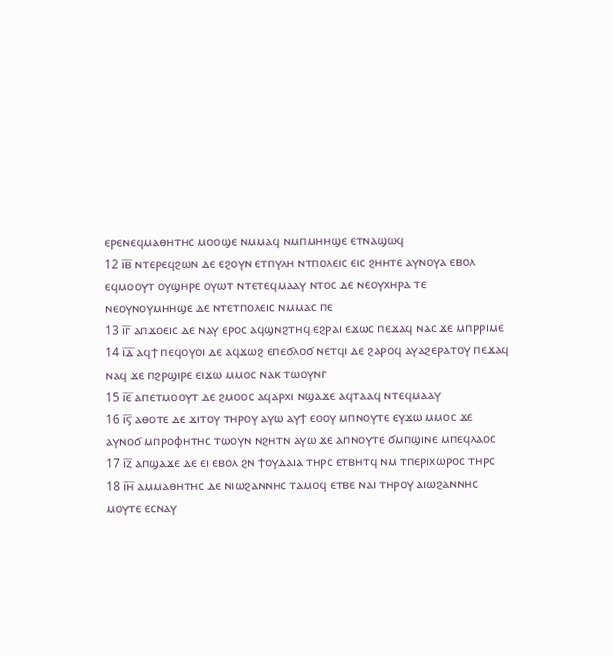ⲉⲣⲉⲛⲉϥⲙⲁⲑⲏⲧⲏⲥ ⲙⲟⲟϣⲉ ⲛⲙⲙⲁϥ ⲛⲙⲡⲙⲏⲏϣⲉ ⲉⲧⲛⲁϣⲱϥ
12 ⲓ̅ⲃ̅ ⲛⲧⲉⲣⲉϥϩⲱⲛ ⲇⲉ ⲉϩⲟⲩⲛ ⲉⲧⲡⲩⲗⲏ ⲛⲧⲡⲟⲗⲉⲓⲥ ⲉⲓⲥ ϩⲏⲏⲧⲉ ⲁⲩⲛⲟⲩⲁ ⲉⲃⲟⲗ ⲉϥⲙⲟⲟⲩⲧ ⲟⲩϣⲏⲣⲉ ⲟⲩⲱⲧ ⲛⲧⲉⲧⲉϥⲙⲁⲁⲩ ⲛⲧⲟⲥ ⲇⲉ ⲛⲉⲟⲩⲭⲏⲣⲁ ⲧⲉ ⲛⲉⲟⲩⲛⲟⲩⲙⲏⲏϣⲉ ⲇⲉ ⲛⲧⲉⲧⲡⲟⲗⲉⲓⲥ ⲛⲙⲙⲁⲥ ⲡⲉ
13 ⲓ̅ⲅ̅ ⲁⲡϫⲟⲉⲓⲥ ⲇⲉ ⲛⲁⲩ ⲉⲣⲟⲥ ⲁϥϣⲛϩⲧⲏϥ ⲉϩⲣⲁⲓ ⲉϫⲱⲥ ⲡⲉϫⲁϥ ⲛⲁⲥ ϫⲉ ⲙⲡⲣⲣⲓⲙⲉ
14 ⲓ̅ⲇ̅ ⲁϥϯ ⲡⲉϥⲟⲩⲟⲓ ⲇⲉ ⲁϥϫⲱϩ ⲉⲡⲉϭⲗⲟϭ ⲛⲉⲧϥⲓ ⲇⲉ ϩⲁⲣⲟϥ ⲁⲩⲁϩⲉⲣⲁⲧⲟⲩ ⲡⲉϫⲁϥ ⲛⲁϥ ϫⲉ ⲡϩⲣϣⲓⲣⲉ ⲉⲓϫⲱ ⲙⲙⲟⲥ ⲛⲁⲕ ⲧⲱⲟⲩⲛⲅ
15 ⲓ̅ⲉ̅ ⲁⲡⲉⲧⲙⲟⲟⲩⲧ ⲇⲉ ϩⲙⲟⲟⲥ ⲁϥⲁⲣⲭⲓ ⲛϣⲁϫⲉ ⲁϥⲧⲁⲁϥ ⲛⲧⲉϥⲙⲁⲁⲩ
16 ⲓ̅ⲋ̅ ⲁⲑⲟⲧⲉ ⲇⲉ ϫⲓⲧⲟⲩ ⲧⲏⲣⲟⲩ ⲁⲩⲱ ⲁⲩϯ ⲉⲟⲟⲩ ⲙⲡⲛⲟⲩⲧⲉ ⲉⲩϫⲱ ⲙⲙⲟⲥ ϫⲉ ⲁⲩⲛⲟϭ ⲙⲡⲣⲟⲫⲏⲧⲏⲥ ⲧⲱⲟⲩⲛ ⲛϩⲏⲧⲛ ⲁⲩⲱ ϫⲉ ⲁⲡⲛⲟⲩⲧⲉ ϭⲙⲡϣⲓⲛⲉ ⲙⲡⲉϥⲗⲁⲟⲥ
17 ⲓ̅ⲍ̅ ⲁⲡϣⲁϫⲉ ⲇⲉ ⲉⲓ ⲉⲃⲟⲗ ϩⲛ ϯⲟⲩⲇⲁⲓⲁ ⲧⲏⲣⲥ ⲉⲧⲃⲏⲧϥ ⲛⲙ ⲧⲡⲉⲣⲓⲭⲱⲣⲟⲥ ⲧⲏⲣⲥ
18 ⲓ̅ⲏ̅ ⲁⲙⲙⲁⲑⲏⲧⲏⲥ ⲇⲉ ⲛⲓⲱϩⲁⲛⲛⲏⲥ ⲧⲁⲙⲟϥ ⲉⲧⲃⲉ ⲛⲁⲓ ⲧⲏⲣⲟⲩ ⲁⲓⲱϩⲁⲛⲛⲏⲥ ⲙⲟⲩⲧⲉ ⲉⲥⲛⲁⲩ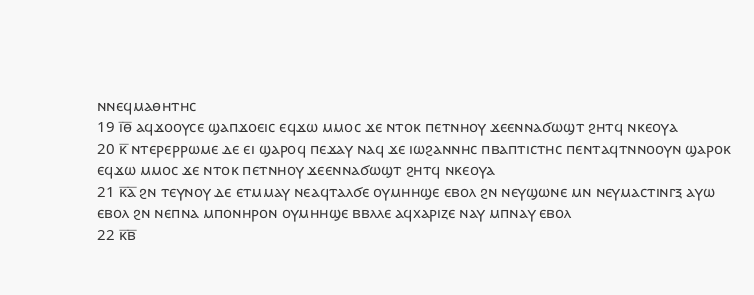ⲛⲛⲉϥⲙⲁⲑⲏⲧⲏⲥ
19 ⲓ̅ⲑ̅ ⲁϥϫⲟⲟⲩⲥⲉ ϣⲁⲡϫⲟⲉⲓⲥ ⲉϥϫⲱ ⲙⲙⲟⲥ ϫⲉ ⲛⲧⲟⲕ ⲡⲉⲧⲛⲏⲟⲩ ϫⲉⲉⲛⲛⲁϭⲱϣⲧ ϩⲏⲧϥ ⲛⲕⲉⲟⲩⲁ
20 ⲕ̅ ⲛⲧⲉⲣⲉⲣⲣⲱⲙⲉ ⲇⲉ ⲉⲓ ϣⲁⲣⲟϥ ⲡⲉϫⲁⲩ ⲛⲁϥ ϫⲉ ⲓⲱϩⲁⲛⲛⲏⲥ ⲡⲃⲁⲡⲧⲓⲥⲧⲏⲥ ⲡⲉⲛⲧⲁϥⲧⲛⲛⲟⲟⲩⲛ ϣⲁⲣⲟⲕ ⲉϥϫⲱ ⲙⲙⲟⲥ ϫⲉ ⲛⲧⲟⲕ ⲡⲉⲧⲛⲏⲟⲩ ϫⲉⲉⲛⲛⲁϭⲱϣⲧ ϩⲏⲧϥ ⲛⲕⲉⲟⲩⲁ
21 ⲕ̅ⲁ̅ ϩⲛ ⲧⲉⲩⲛⲟⲩ ⲇⲉ ⲉⲧⲙⲙⲁⲩ ⲛⲉⲁϥⲧⲁⲗϭⲉ ⲟⲩⲙⲏⲏϣⲉ ⲉⲃⲟⲗ ϩⲛ ⲛⲉⲩϣⲱⲛⲉ ⲙⲛ ⲛⲉⲩⲙⲁⲥⲧⲓⲛⲅⲝ ⲁⲩⲱ ⲉⲃⲟⲗ ϩⲛ ⲛⲉⲡⲛⲁ ⲙⲡⲟⲛⲏⲣⲟⲛ ⲟⲩⲙⲏⲏϣⲉ ⲃⲃⲗⲗⲉ ⲁϥⲭⲁⲣⲓⲍⲉ ⲛⲁⲩ ⲙⲡⲛⲁⲩ ⲉⲃⲟⲗ
22 ⲕ̅ⲃ̅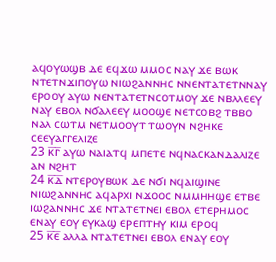ⲁϥⲟⲩⲱϣⲃ ⲇⲉ ⲉϥϫⲱ ⲙⲙⲟⲥ ⲛⲁⲩ ϫⲉ ⲃⲱⲕ ⲛⲧⲉⲧⲛϫⲓⲡⲟⲩⲱ ⲛⲓⲱϩⲁⲛⲛⲏⲥ ⲛⲛⲉⲛⲧⲁⲧⲉⲧⲛⲛⲁⲩ ⲉⲣⲟⲟⲩ ⲁⲩⲱ ⲛⲉⲛⲧⲁⲧⲉⲧⲛⲥⲟⲧⲙⲟⲩ ϫⲉ ⲛⲃⲗⲗⲉⲉⲩ ⲛⲁⲩ ⲉⲃⲟⲗ ⲛϭⲁⲗⲉⲉⲩ ⲙⲟⲟϣⲉ ⲛⲉⲧⲥⲟⲃϩ ⲧⲃⲃⲟ ⲛⲁⲗ ⲥⲱⲧⲙ ⲛⲉⲧⲙⲟⲟⲩⲧ ⲧⲱⲟⲩⲛ ⲛϩⲏⲕⲉ ⲥⲉⲉⲩⲁⲅⲅⲉⲗⲓⲍⲉ
23 ⲕ̅ⲅ̅ ⲁⲩⲱ ⲛⲁⲓⲁⲧϥ ⲙⲡⲉⲧⲉ ⲛϥⲛⲁⲥⲕⲁⲛⲇⲁⲗⲓⲍⲉ ⲁⲛ ⲛϩⲏⲧ
24 ⲕ̅ⲇ̅ ⲛⲧⲉⲣⲟⲩⲃⲱⲕ ⲇⲉ ⲛϭⲓ ⲛϥⲁⲓϣⲓⲛⲉ ⲛⲓⲱϩⲁⲛⲛⲏⲥ ⲁϥⲁⲣⲭⲓ ⲛϫⲟⲟⲥ ⲛⲙⲙⲏⲏϣⲉ ⲉⲧⲃⲉ ⲓⲱϩⲁⲛⲛⲏⲥ ϫⲉ ⲛⲧⲁⲧⲉⲧⲛⲉⲓ ⲉⲃⲟⲗ ⲉⲧⲉⲣⲏⲙⲟⲥ ⲉⲛⲁⲩ ⲉⲟⲩ ⲉⲩⲕⲁϣ ⲉⲣⲉⲡⲧⲏⲩ ⲕⲓⲙ ⲉⲣⲟϥ
25 ⲕ̅ⲉ̅ ⲁⲗⲗⲁ ⲛⲧⲁⲧⲉⲧⲛⲉⲓ ⲉⲃⲟⲗ ⲉⲛⲁⲩ ⲉⲟⲩ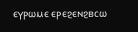ⲉⲩⲣⲱⲙⲉ ⲉⲣⲉϩⲉⲛϩⲃⲥⲱ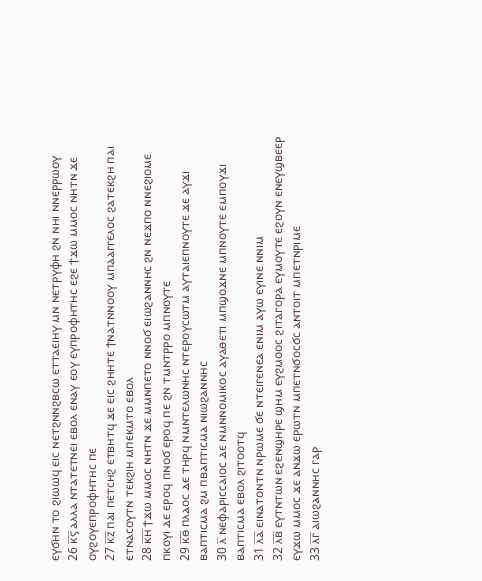ⲉⲩϭⲏⲛ ⲧⲟ ϩⲓⲱⲱϥ ⲉⲓⲥ ⲛⲉⲧϩⲛⲛϩⲃⲥⲱ ⲉⲧⲧⲁⲉⲓⲏⲩ ⲙⲛ ⲛⲉⲧⲣⲩⲫⲏ ϩⲛ ⲛⲏⲓ ⲛⲛⲉⲣⲣⲱⲟⲩ
26 ⲕ̅ⲋ̅ ⲁⲗⲗⲁ ⲛⲧⲁⲧⲉⲧⲛⲉⲓ ⲉⲃⲟⲗ ⲉⲛⲁⲩ ⲉⲟⲩ ⲉⲩⲡⲣⲟⲫⲏⲧⲏⲥ ⲉϩⲉ ϯϫⲱ ⲙⲙⲟⲥ ⲛⲏⲧⲛ ϫⲉ ⲟⲩϩⲟⲩⲉⲡⲣⲟⲫⲏⲧⲏⲥ ⲡⲉ
27 ⲕ̅ⲍ̅ ⲡⲁⲓ ⲡⲉⲧⲥⲏϩ ⲉⲧⲃⲏⲧϥ ϫⲉ ⲉⲓⲥ ϩⲏⲏⲧⲉ ϯⲛⲁⲧⲛⲛⲟⲟⲩ ⲙⲡⲁⲁⲅⲅⲉⲗⲟⲥ ϩⲁⲧⲉⲕϩⲏ ⲡⲁⲓ ⲉⲧⲛⲁⲥⲟⲩⲧⲛ ⲧⲉⲕϩⲓⲏ ⲙⲡⲉⲕⲙⲧⲟ ⲉⲃⲟⲗ
28 ⲕ̅ⲏ̅ ϯϫⲱ ⲙⲙⲟⲥ ⲛⲏⲧⲛ ϫⲉ ⲙⲙⲛⲡⲉⲧⲟ ⲛⲛⲟϭ ⲉⲓⲱϩⲁⲛⲛⲏⲥ ϩⲛ ⲛⲉϫⲡⲟ ⲛⲛⲉϩⲓⲟⲙⲉ ⲡⲕⲟⲩⲓ ⲇⲉ ⲉⲣⲟϥ ⲡⲛⲟϭ ⲉⲣⲟϥ ⲡⲉ ϩⲛ ⲧⲙⲛⲧⲣⲣⲟ ⲙⲡⲛⲟⲩⲧⲉ
29 ⲕ̅ⲑ̅ ⲡⲗⲁⲟⲥ ⲇⲉ ⲧⲏⲣϥ ⲛⲙⲛⲧⲉⲗⲱⲛⲏⲥ ⲛⲧⲉⲣⲟⲩⲥⲱⲧⲙ ⲁⲩⲧⲁⲓⲉⲡⲛⲟⲩⲧⲉ ϫⲉ ⲁⲩϫⲓ ⲃⲁⲡⲧⲓⲥⲙⲁ ϩⲙ ⲡⲃⲁⲡⲧⲓⲥⲙⲁ ⲛⲓⲱϩⲁⲛⲛⲏⲥ
30 ⲗ̅ ⲛⲉⲫⲁⲣⲓⲥⲥⲁⲓⲟⲥ ⲇⲉ ⲛⲙⲛⲛⲟⲙⲓⲕⲟⲥ ⲁⲩⲁⲑⲉⲧⲓ ⲙⲡϣⲟϫⲛⲉ ⲙⲡⲛⲟⲩⲧⲉ ⲉⲙⲡⲟⲩϫⲓ ⲃⲁⲡⲧⲓⲥⲙⲁ ⲉⲃⲟⲗ ϩⲓⲧⲟⲟⲧϥ
31 ⲗ̅ⲁ̅ ⲉⲓⲛⲁⲧⲟⲛⲧⲛ ⲛⲣⲱⲙⲉ ϭⲉ ⲛⲧⲉⲓⲅⲉⲛⲉⲁ ⲉⲛⲓⲙ ⲁⲩⲱ ⲉⲩⲓⲛⲉ ⲛⲛⲓⲙ
32 ⲗ̅ⲃ̅ ⲉⲩⲧⲛⲧⲱⲛ ⲉϩⲉⲛϣⲏⲣⲉ ϣⲏⲙ ⲉⲩϩⲙⲟⲟⲥ ϩⲓⲧⲁⲅⲟⲣⲁ ⲉⲩⲙⲟⲩⲧⲉ ⲉϩⲟⲩⲛ ⲉⲛⲉⲩϣⲃⲉⲉⲣ ⲉⲩϫⲱ ⲙⲙⲟⲥ ϫⲉ ⲁⲛϫⲱ ⲉⲣⲱⲧⲛ ⲙⲡⲉⲧⲛϭⲟⲥϭⲥ ⲁⲛⲧⲟⲓⲧ ⲙⲡⲉⲧⲛⲣⲓⲙⲉ
33 ⲗ̅ⲅ̅ ⲁⲓⲱϩⲁⲛⲛⲏⲥ ⲅⲁⲣ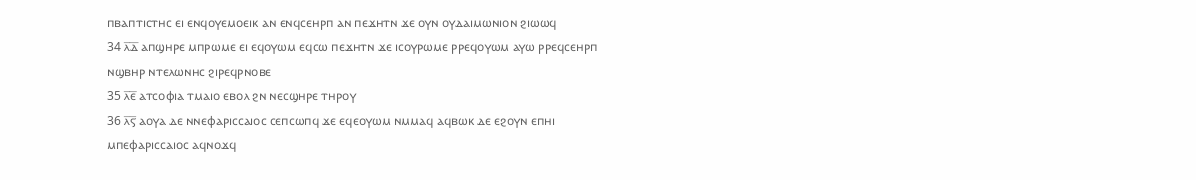ⲡⲃⲁⲡⲧⲓⲥⲧⲏⲥ ⲉⲓ ⲉⲛϥⲟⲩⲉⲙⲟⲉⲓⲕ ⲁⲛ ⲉⲛϥⲥⲉⲏⲣⲡ ⲁⲛ ⲡⲉϫⲏⲧⲛ ϫⲉ ⲟⲩⲛ ⲟⲩⲇⲁⲓⲙⲱⲛⲓⲟⲛ ϩⲓⲱⲱϥ
34 ⲗ̅ⲇ̅ ⲁⲡϣⲏⲣⲉ ⲙⲡⲣⲱⲙⲉ ⲉⲓ ⲉϥⲟⲩⲱⲙ ⲉϥⲥⲱ ⲡⲉϫⲏⲧⲛ ϫⲉ ⲓⲥⲟⲩⲣⲱⲙⲉ ⲣⲣⲉϥⲟⲩⲱⲙ ⲁⲩⲱ ⲣⲣⲉϥⲥⲉⲏⲣⲡ ⲛϣⲃⲏⲣ ⲛⲧⲉⲗⲱⲛⲏⲥ ϩⲓⲣⲉϥⲣⲛⲟⲃⲉ
35 ⲗ̅ⲉ̅ ⲁⲧⲥⲟⲫⲓⲁ ⲧⲙⲁⲓⲟ ⲉⲃⲟⲗ ϩⲛ ⲛⲉⲥϣⲏⲣⲉ ⲧⲏⲣⲟⲩ
36 ⲗ̅ⲋ̅ ⲁⲟⲩⲁ ⲇⲉ ⲛⲛⲉⲫⲁⲣⲓⲥⲥⲁⲓⲟⲥ ⲥⲉⲡⲥⲱⲡϥ ϫⲉ ⲉϥⲉⲟⲩⲱⲙ ⲛⲙⲙⲁϥ ⲁϥⲃⲱⲕ ⲇⲉ ⲉϩⲟⲩⲛ ⲉⲡⲏⲓ ⲙⲡⲉⲫⲁⲣⲓⲥⲥⲁⲓⲟⲥ ⲁϥⲛⲟϫϥ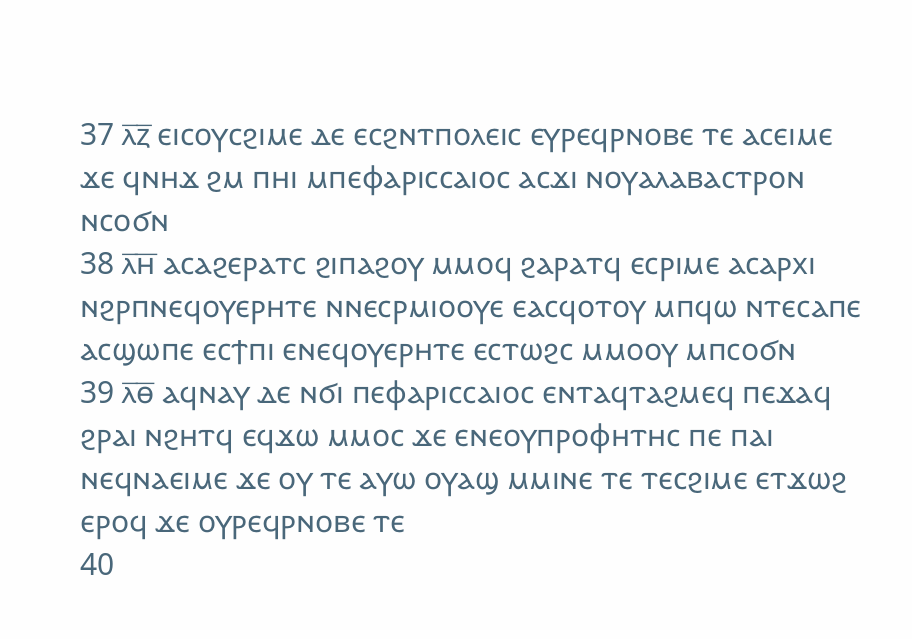37 ⲗ̅ⲍ̅ ⲉⲓⲥⲟⲩⲥϩⲓⲙⲉ ⲇⲉ ⲉⲥϩⲛⲧⲡⲟⲗⲉⲓⲥ ⲉⲩⲣⲉϥⲣⲛⲟⲃⲉ ⲧⲉ ⲁⲥⲉⲓⲙⲉ ϫⲉ ϥⲛⲏϫ ϩⲙ ⲡⲏⲓ ⲙⲡⲉⲫⲁⲣⲓⲥⲥⲁⲓⲟⲥ ⲁⲥϫⲓ ⲛⲟⲩⲁⲗⲁⲃⲁⲥⲧⲣⲟⲛ ⲛⲥⲟϭⲛ
38 ⲗ̅ⲏ̅ ⲁⲥⲁϩⲉⲣⲁⲧⲥ ϩⲓⲡⲁϩⲟⲩ ⲙⲙⲟϥ ϩⲁⲣⲁⲧϥ ⲉⲥⲣⲓⲙⲉ ⲁⲥⲁⲣⲭⲓ ⲛϩⲣⲡⲛⲉϥⲟⲩⲉⲣⲏⲧⲉ ⲛⲛⲉⲥⲣⲙⲓⲟⲟⲩⲉ ⲉⲁⲥϥⲟⲧⲟⲩ ⲙⲡϥⲱ ⲛⲧⲉⲥⲁⲡⲉ ⲁⲥϣⲱⲡⲉ ⲉⲥϯⲡⲓ ⲉⲛⲉϥⲟⲩⲉⲣⲏⲧⲉ ⲉⲥⲧⲱϩⲥ ⲙⲙⲟⲟⲩ ⲙⲡⲥⲟϭⲛ
39 ⲗ̅ⲑ̅ ⲁϥⲛⲁⲩ ⲇⲉ ⲛϭⲓ ⲡⲉⲫⲁⲣⲓⲥⲥⲁⲓⲟⲥ ⲉⲛⲧⲁϥⲧⲁϩⲙⲉϥ ⲡⲉϫⲁϥ ϩⲣⲁⲓ ⲛϩⲏⲧϥ ⲉϥϫⲱ ⲙⲙⲟⲥ ϫⲉ ⲉⲛⲉⲟⲩⲡⲣⲟⲫⲏⲧⲏⲥ ⲡⲉ ⲡⲁⲓ ⲛⲉϥⲛⲁⲉⲓⲙⲉ ϫⲉ ⲟⲩ ⲧⲉ ⲁⲩⲱ ⲟⲩⲁϣ ⲙⲙⲓⲛⲉ ⲧⲉ ⲧⲉⲥϩⲓⲙⲉ ⲉⲧϫⲱϩ ⲉⲣⲟϥ ϫⲉ ⲟⲩⲣⲉϥⲣⲛⲟⲃⲉ ⲧⲉ
40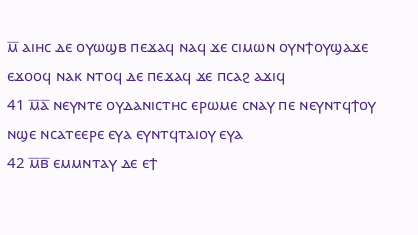ⲙ̅ ⲁⲓⲏⲥ ⲇⲉ ⲟⲩⲱϣⲃ ⲡⲉϫⲁϥ ⲛⲁϥ ϫⲉ ⲥⲓⲙⲱⲛ ⲟⲩⲛϯⲟⲩϣⲁϫⲉ ⲉϫⲟⲟϥ ⲛⲁⲕ ⲛⲧⲟϥ ⲇⲉ ⲡⲉϫⲁϥ ϫⲉ ⲡⲥⲁϩ ⲁϫⲓϥ
41 ⲙ̅ⲁ̅ ⲛⲉⲩⲛⲧⲉ ⲟⲩⲇⲁⲛⲓⲥⲧⲏⲥ ⲉⲣⲱⲙⲉ ⲥⲛⲁⲩ ⲡⲉ ⲛⲉⲩⲛⲧϥϯⲟⲩ ⲛϣⲉ ⲛⲥⲁⲧⲉⲉⲣⲉ ⲉⲩⲁ ⲉⲩⲛⲧϥⲧⲁⲓⲟⲩ ⲉⲩⲁ
42 ⲙ̅ⲃ̅ ⲉⲙⲙⲛⲧⲁⲩ ⲇⲉ ⲉϯ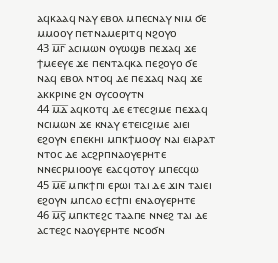ⲁϥⲕⲁⲁϥ ⲛⲁⲩ ⲉⲃⲟⲗ ⲙⲡⲉⲥⲛⲁⲩ ⲛⲓⲙ ϭⲉ ⲙⲙⲟⲟⲩ ⲡⲉⲧⲛⲁⲙⲉⲣⲓⲧϥ ⲛϩⲟⲩⲟ
43 ⲙ̅ⲅ̅ ⲁⲥⲓⲙⲱⲛ ⲟⲩⲱϣⲃ ⲡⲉϫⲁϥ ϫⲉ ϯⲙⲉⲉⲩⲉ ϫⲉ ⲡⲉⲛⲧⲁϥⲕⲁ ⲡⲉϩⲟⲩⲟ ϭⲉ ⲛⲁϥ ⲉⲃⲟⲗ ⲛⲧⲟϥ ⲇⲉ ⲡⲉϫⲁϥ ⲛⲁϥ ϫⲉ ⲁⲕⲕⲣⲓⲛⲉ ϩⲛ ⲟⲩⲥⲟⲟⲩⲧⲛ
44 ⲙ̅ⲇ̅ ⲁϥⲕⲟⲧϥ ⲇⲉ ⲉⲧⲉⲥϩⲓⲙⲉ ⲡⲉϫⲁϥ ⲛⲥⲓⲙⲱⲛ ϫⲉ ⲕⲛⲁⲩ ⲉⲧⲉⲓⲥϩⲓⲙⲉ ⲁⲓⲉⲓ ⲉϩⲟⲩⲛ ⲉⲡⲉⲕⲏⲓ ⲙⲡⲕϯⲙⲟⲟⲩ ⲛⲁⲓ ⲉⲓⲁⲣⲁⲧ ⲛⲧⲟⲥ ⲇⲉ ⲁⲥϩⲣⲡⲛⲁⲟⲩⲉⲣⲏⲧⲉ ⲛⲛⲉⲥⲣⲙⲓⲟⲟⲩⲉ ⲉⲁⲥϥⲟⲧⲟⲩ ⲙⲡⲉⲥϥⲱ
45 ⲙ̅ⲉ̅ ⲙⲡⲕϯⲡⲓ ⲉⲣⲱⲓ ⲧⲁⲓ ⲇⲉ ϫⲓⲛ ⲧⲁⲓⲉⲓ ⲉϩⲟⲩⲛ ⲙⲡⲥⲗⲟ ⲉⲥϯⲡⲓ ⲉⲛⲁⲟⲩⲉⲣⲏⲧⲉ
46 ⲙ̅ⲋ̅ ⲙⲡⲕⲧⲉϩⲥ ⲧⲁⲁⲡⲉ ⲛⲛⲉϩ ⲧⲁⲓ ⲇⲉ ⲁⲥⲧⲉϩⲥ ⲛⲁⲟⲩⲉⲣⲏⲧⲉ ⲛⲥⲟϭⲛ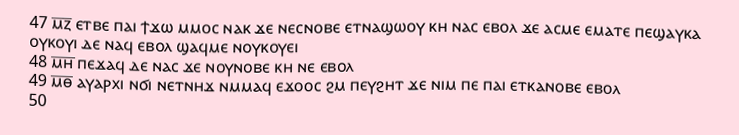47 ⲙ̅ⲍ̅ ⲉⲧⲃⲉ ⲡⲁⲓ ϯϫⲱ ⲙⲙⲟⲥ ⲛⲁⲕ ϫⲉ ⲛⲉⲥⲛⲟⲃⲉ ⲉⲧⲛⲁϣⲱⲟⲩ ⲕⲏ ⲛⲁⲥ ⲉⲃⲟⲗ ϫⲉ ⲁⲥⲙⲉ ⲉⲙⲁⲧⲉ ⲡⲉϣⲁⲩⲕⲁ ⲟⲩⲕⲟⲩⲓ ⲇⲉ ⲛⲁϥ ⲉⲃⲟⲗ ϣⲁϥⲙⲉ ⲛⲟⲩⲕⲟⲩⲉⲓ
48 ⲙ̅ⲏ̅ ⲡⲉϫⲁϥ ⲇⲉ ⲛⲁⲥ ϫⲉ ⲛⲟⲩⲛⲟⲃⲉ ⲕⲏ ⲛⲉ ⲉⲃⲟⲗ
49 ⲙ̅ⲑ̅ ⲁⲩⲁⲣⲭⲓ ⲛϭⲓ ⲛⲉⲧⲛⲏϫ ⲛⲙⲙⲁϥ ⲉϫⲟⲟⲥ ϩⲙ ⲡⲉⲩϩⲏⲧ ϫⲉ ⲛⲓⲙ ⲡⲉ ⲡⲁⲓ ⲉⲧⲕⲁⲛⲟⲃⲉ ⲉⲃⲟⲗ
50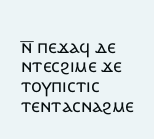ⲛ̅ ⲡⲉϫⲁϥ ⲇⲉ ⲛⲧⲉⲥϩⲓⲙⲉ ϫⲉ ⲧⲟⲩⲡⲓⲥⲧⲓⲥ ⲧⲉⲛⲧⲁⲥⲛⲁϩⲙⲉ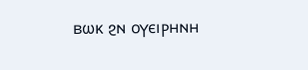ⲃⲱⲕ ϩⲛ ⲟⲩⲉⲓⲣⲏⲛⲏ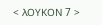< ⲖⲞⲨⲔⲞⲚ 7 >